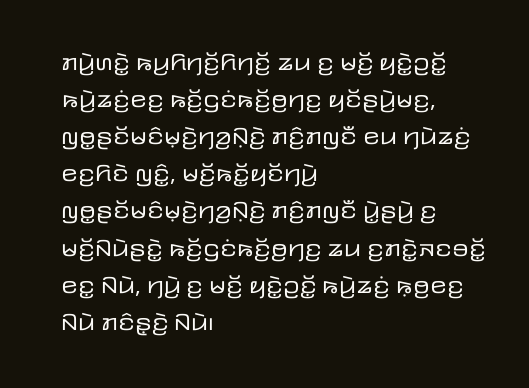ꤊꤣꤧ꤬ꤛꤢꤧ꤭ ꤒꤣ꤬ꤖꤚꤢꤩ꤬ꤖꤚꤢꤩ꤬ ꤘꤣ ꤢ꤬ ꤗꤢꤩ꤬ ꤟꤢꤧ꤭ꤑꤢꤩ꤭ ꤒꤣꤧ꤬ꤘꤢꤦ꤬ꤕꤢ꤬ ꤒꤢꤩ꤬ꤞꤢꤦꤒꤢꤩ꤬ꤥ꤬ꤚꤢ꤬ ꤟꤢꤩꤔꤣꤧ꤬ꤗꤢ꤬, ꤜꤥ꤭ꤔꤢꤩꤗꤢꤨꤗ꤫ꤢꤧ꤬ꤚꤤ꤬ꤡ꤫ꤢꤧ꤬ ꤊꤢꤨ꤬ꤊꤜꤢꤪ ꤕꤣ ꤚꤣꤧꤘꤢꤦ꤬ ꤕꤢ꤬ꤖꤢꤧ ꤜꤢꤨ꤭, ꤗꤢꤩ꤬ꤒꤢꤩ꤭ꤟꤢꤩꤚꤣꤧ꤬ ꤜꤥ꤭ꤔꤢꤩꤗꤢꤨꤗ꤫ꤢꤧ꤬ꤚꤤ꤬ꤡ꤫ꤢꤧ꤬ ꤊꤢꤨ꤬ꤊꤜꤢꤪ ꤣꤧ꤭ꤔꤣꤧ꤬ ꤢ꤬ ꤗꤢꤩ꤬ꤡꤣꤧꤔꤢꤧ꤭ ꤒꤢꤩ꤬ꤞꤢꤦꤒꤢꤩ꤬ꤥ꤬ꤚꤢ꤬ ꤘꤣ ꤢ꤬ꤊꤢꤧ꤭ꤏꤢꤋꤢꤩ꤭ ꤕꤢ꤭ ꤡꤣꤧ, ꤚꤣꤧ꤬ ꤢ꤬ ꤗꤢꤩ꤬ ꤟꤢꤧ꤭ꤑꤢꤩ꤭ ꤒꤣꤧ꤬ꤘꤢꤦ꤬ ꤒ꤫ꤥ꤬ꤕꤢ꤬ ꤡꤣꤧ ꤊꤢꤨꤔ꤫ꤢꤧ꤬ ꤡꤣꤧ꤯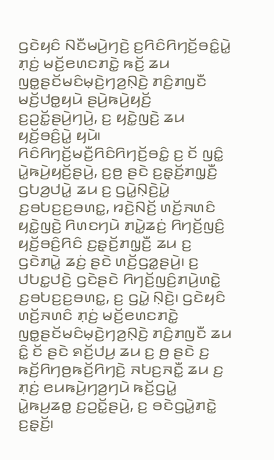ꤞꤢꤧꤟꤢꤨ ꤡꤢꤪꤗꤣꤧ꤬ꤚꤢꤧ꤬ ꤢ꤬ꤖꤢꤨꤖꤚꤢꤩ꤬ꤋꤢꤨ꤭ꤣꤧ꤭ ꤊ꤫ꤢꤦ꤬ ꤗꤢꤩ꤬ꤕꤛꤢꤊꤢꤧ꤭ ꤒꤢꤩ꤬ ꤘꤣ ꤜꤥ꤭ꤔꤢꤩꤗꤢꤨꤗ꤫ꤢꤧ꤬ꤚꤤ꤬ꤡ꤫ꤢꤧ꤬ ꤊꤢꤨ꤬ꤊꤜꤢꤪ ꤗꤢꤩ꤬ꤓꤥ꤭ꤟꤣꤧ ꤔꤣꤧ꤬ꤒꤣꤧ꤬ꤟꤢꤩ꤬ ꤢ꤬ꤑꤢꤩ꤭ꤔꤣꤧ꤬ꤚꤣꤧ꤬, ꤢ꤬ ꤟꤢꤧ꤭ꤜꤢꤧ꤬ ꤘꤣ ꤟꤢꤩ꤬ꤋꤢꤨ꤬ꤣꤧ꤭ ꤟꤣꤧ꤯
ꤖꤢꤨꤖꤚꤢꤩ꤬ꤗꤢꤪ꤬ꤖꤢꤨꤖꤚꤢꤩ꤬ꤋꤢꤨ꤭ ꤢ꤬ ꤢꤩ ꤜꤢꤨ꤭ ꤣꤧ꤭ꤒꤣꤧ꤬ꤟꤢꤩ꤬ꤔꤣꤧ꤬, ꤢ꤬ꤥ꤬ ꤔꤢꤧ ꤢ꤬ꤔ꤫ꤢꤩ꤬ꤊꤜ꤫ꤢꤪ꤬ ꤞꤝꤤ꤬ꤓꤣꤧ꤭ ꤘꤣ ꤢ꤬ ꤞꤣꤧ꤭ꤡ꤫ꤢꤧ꤬ꤣꤧ꤭ ꤢ꤬ꤋꤝꤢ꤬ꤢ꤬ꤋꤛꤢ꤭, ꤙꤢꤧ꤬ꤡꤢꤩ꤬ ꤛꤢꤩ꤬ꤏꤛꤢꤨ ꤟꤢꤧ꤭ꤜꤢꤧ꤬ ꤖꤛꤢꤚꤣꤧ ꤊꤣꤧ꤭ꤘꤢꤦ꤬ ꤖꤚꤢꤩ꤬ꤜꤢꤨ꤬ ꤟꤢꤩ꤬ꤋꤢꤨ꤬ꤖꤢꤨ ꤢ꤬ꤔ꤫ꤢꤩ꤬ꤊꤜ꤫ꤢꤪ꤬ ꤘꤣ ꤢ꤬ ꤞꤢꤧꤊꤣꤧ꤭ ꤘꤢꤦ꤬ ꤔꤢꤧ ꤛꤢꤩ꤬ꤞꤤ꤭ꤔꤣꤧ꤬꤯ ꤢ꤬ ꤓꤝꤢ꤭ꤓꤢꤧ꤬ ꤞꤢꤧꤔꤢꤧ ꤖꤚꤢꤩ꤬ꤜꤢꤨ꤬ꤊꤣꤧ꤬ꤛꤢꤧ꤭ ꤢ꤬ꤋꤝꤢ꤬ꤢ꤬ꤋꤛꤢ꤭, ꤢ꤬ ꤞꤣꤧ꤭ ꤡ꤫ꤢꤧ꤬꤯ ꤞꤢꤧꤟꤢꤨ ꤛꤢꤩ꤬ꤏꤛꤢꤨ ꤊ꤫ꤢꤦ꤬ ꤗꤢꤩ꤬ꤕꤛꤢꤊꤢꤧ꤭ ꤜꤥ꤭ꤔꤢꤩꤗꤢꤨꤗ꤫ꤢꤧ꤬ꤚꤤ꤬ꤡ꤫ꤢꤧ꤬ ꤊꤢꤨ꤬ꤊꤜꤢꤪ ꤘꤣ ꤢꤨ꤭ ꤢꤩ ꤔꤢꤧ ꤎꤢꤩ꤬ꤓꤣ꤬ ꤘꤣ ꤢ꤬ ꤥ꤬ ꤔꤢꤧ ꤢ꤬ ꤒꤢꤩ꤬ꤖꤚꤥ꤬ꤒꤢꤩ꤬ꤖꤚꤢꤧ꤬ ꤏꤝꤢ꤬ꤏꤢꤪ꤭ ꤘꤣ ꤢ꤬ ꤊ꤫ꤢꤦ꤬ ꤕꤣꤒꤣꤧ꤬ꤚꤤ꤬ꤚꤣꤧ ꤒꤢꤩ꤬ꤞꤣꤧ꤭ ꤣꤧ꤭ꤒꤣ꤬ꤘꤥ꤭ ꤢ꤬ꤑꤢꤩ꤭ꤔꤣꤧ꤬, ꤢ꤬ ꤋꤢꤧꤞꤣꤧ꤭ꤊꤢꤧ꤭ ꤢ꤬ꤔ꤫ꤢꤩ꤬꤯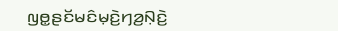ꤜꤥ꤭ꤔꤢꤩꤗꤢꤨꤗ꤫ꤢꤧ꤬ꤚꤤ꤬ꤡ꤫ꤢꤧ꤬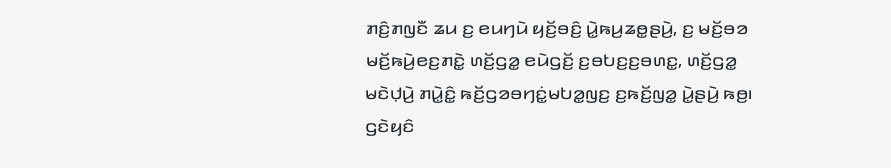ꤊꤢꤨ꤬ꤊꤜꤢꤪ ꤘꤣ ꤢ꤬ ꤕꤣꤚꤣꤧ ꤟꤢꤩ꤬ꤋꤢꤨ꤬ ꤣꤧ꤭ꤒꤣ꤬ꤘꤥ꤭ꤔꤣꤧ꤬, ꤢ꤬ ꤗꤢꤩ꤬ꤋꤤ ꤗꤢꤩ꤬ꤒꤣꤧ꤬ꤕꤢ꤬ꤊꤢꤧ꤭ ꤛꤢꤩ꤬ꤞꤤ꤭ ꤕꤣꤧꤞꤢꤩ꤬ ꤢ꤬ꤋꤝꤢ꤬ꤢ꤬ꤋꤛꤢ꤭, ꤛꤢꤩ꤬ꤞꤤ꤭ ꤗꤢꤧꤓ꤫ꤣꤧ꤬ ꤊꤣꤧ꤭ꤢꤨ꤭ ꤒꤢꤩ꤬ꤞꤤꤋꤚꤢꤦ꤭ꤗꤝꤤ꤭ꤜꤢ꤬ ꤢ꤬ꤒꤢꤩ꤬ꤜꤤ꤭ ꤣꤧ꤭ꤔꤣꤧ꤬ ꤒꤥ꤬꤯ ꤞꤢꤧꤟꤢꤨ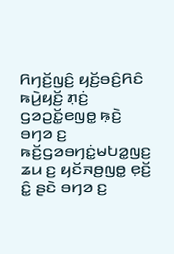ꤖꤚꤢꤩ꤬ꤜꤢꤨ꤬ ꤟꤢꤩ꤬ꤋꤢꤨ꤬ꤖꤢꤨ ꤒꤣꤧ꤬ꤟꤢꤩ꤬ ꤊ꤫ꤢꤦ꤬ ꤞꤤꤑꤢꤩ꤭ꤕꤜꤥ꤭ ꤒ꤫ꤢꤧ꤬ ꤋꤚꤤ ꤢ꤬ ꤒꤢꤩ꤬ꤞꤤꤋꤚꤢꤦ꤭ꤗꤝꤤ꤭ꤜꤢ꤬ ꤘꤣ ꤢ꤬ ꤟꤢꤩꤏꤥ꤬ꤜꤥ꤭ ꤕ꤫ꤢꤩ꤬ ꤢꤨ꤭ ꤔꤢꤧ ꤋꤚꤤ ꤢ꤬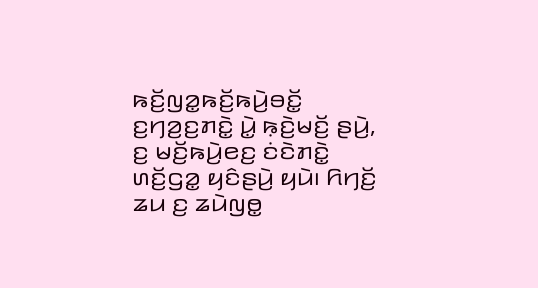ꤒꤢꤩ꤬ꤜꤤ꤭ꤒꤢꤩ꤬ꤒꤣꤧ꤬ꤋꤢꤩ꤭ ꤢ꤬ꤚꤤ꤬ꤢ꤬ꤊꤢꤧ꤭ ꤣꤧ꤭ ꤒ꤫ꤢꤧ꤬ꤗꤢꤩ꤬ ꤔꤣꤧ꤬, ꤢ꤬ ꤗꤢꤩ꤬ꤒꤣꤧ꤬ꤕꤢ꤬ ꤢꤦꤢꤧꤊꤢꤧ꤭ ꤛꤢꤩ꤬ꤞꤤ꤭ ꤟꤢꤨꤔꤣꤧ꤬ ꤟꤣꤧ꤯ ꤖꤚꤢꤩ꤬ ꤘꤣ ꤢ꤬ ꤘꤣꤧꤜꤥ꤭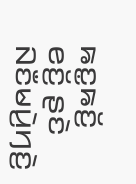ꤒꤢ꤭ꤒꤢꤩ꤬ ꤕꤢꤩ꤬ ꤔꤢꤧ ꤡꤢꤪꤗꤣꤧ꤬ꤚꤢꤧ꤬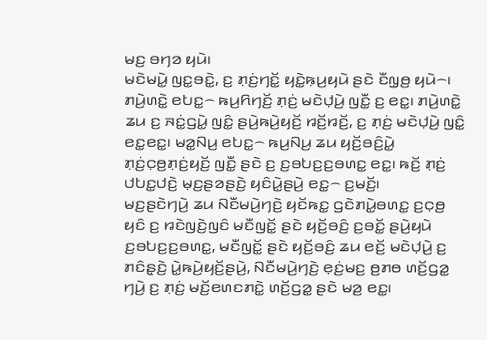ꤗꤢ꤬ ꤋꤚꤤ ꤟꤣꤧ꤯
ꤗꤢꤧꤗꤣꤧ꤭ ꤜꤢ꤭ꤋꤢꤧ꤭, ꤢ꤬ ꤊ꤫ꤢꤦ꤬ꤚꤢꤩ꤭ ꤟꤢꤧ꤭ꤒ꤫ꤣ꤬ꤟꤣꤧ ꤔꤢꤧ ꤢꤪꤜ꤫ꤥ꤬ ꤟꤣꤧ꤮꤯ ꤊꤣꤧ꤬ꤛꤢꤧ꤭ ꤕꤝꤢ꤭꤮ ꤒꤣ꤬ꤖꤚꤢꤩ꤬ ꤊ꤫ꤢꤦ꤬ ꤗꤢꤧꤓ꤫ꤣꤧ꤬ ꤜꤢꤪ꤭ ꤢ꤬ ꤕꤢ꤭꤯ ꤊꤣꤧ꤬ꤛꤢꤧ꤭ ꤘꤣ ꤢ꤬ ꤏꤢꤦ꤭ꤞꤣꤧ꤭ ꤜꤢꤨ꤭ ꤔꤣꤧ꤬ꤒꤣꤧ꤬ꤟꤢꤩ꤬ ꤙꤢꤩ꤬ꤙꤢꤩ꤬, ꤢ꤬ ꤊ꤫ꤢꤦ꤬ ꤗꤢꤧꤓ꤫ꤣꤧ꤬ ꤜꤢꤨ꤭ ꤕꤢ꤭ꤕꤢ꤭꤯ ꤗꤤ꤭ꤡꤣ꤬ ꤕꤝꤢ꤭꤮ ꤒꤣ꤬ꤡꤣ꤬ ꤘꤣ ꤟꤢꤩ꤬ꤋꤢꤨ꤬ꤣꤧ꤭ ꤊ꤫ꤢꤦ꤬ꤍ꤫ꤥ꤬ꤊ꤫ꤢꤦ꤬ꤟꤢꤩ꤬ ꤜꤢꤪ꤭ ꤔꤢꤧ ꤢ꤬ ꤢ꤬ꤋꤝꤢ꤬ꤢ꤬ꤋꤛꤢ꤭ ꤕꤢ꤭꤯ ꤒꤢꤩ꤬ ꤊ꤫ꤢꤦ꤬ ꤓꤝꤢ꤭ꤓꤢꤧ꤬ ꤗ꤫ꤢ꤬ꤔꤤꤔꤢꤧ꤬ ꤟꤢꤨꤣꤧ꤭ꤔꤣꤧ꤬ ꤕꤢ꤭꤮ ꤢ꤬ꤗꤢꤩ꤬꤯
ꤗꤢ꤬ꤔꤢꤧꤚꤣꤧ꤬ ꤘꤣ ꤡꤢꤪꤗꤣꤧ꤬ꤚꤢꤧ꤬ ꤟꤢꤩꤒꤢ꤭ ꤞꤢꤧꤊꤣꤧ꤭ꤋꤛꤢ꤭ ꤢ꤬ꤍ꤫ꤥ꤬ ꤟꤢꤨ ꤢ꤬ ꤙꤢꤧꤜꤢꤧ꤬ꤜꤢꤨ ꤗꤢꤪꤜꤢꤩ꤭ ꤔꤢꤧ ꤟꤢꤩ꤬ꤋꤢꤨ꤬ ꤢ꤬ꤋꤢꤩ꤭ ꤔꤣꤧ꤬ꤟꤣꤧ ꤢ꤬ꤋꤝꤢ꤬ꤢ꤬ꤋꤛꤢ꤭, ꤗꤢꤪꤜꤢꤩ꤭ ꤔꤢꤧ ꤟꤢꤩ꤬ꤋꤢꤨ꤬ ꤘꤣ ꤕꤢꤩ꤬ ꤗꤢꤧꤓ꤫ꤣꤧ꤬ ꤢ꤬ ꤊꤢꤨꤔ꤫ꤢꤧ꤬ ꤣꤧ꤭ꤒꤣꤧ꤬ꤟꤢꤩ꤬ꤔꤣꤧ꤬, ꤡꤢꤪꤗꤣꤧ꤬ꤚꤢꤧ꤬ ꤕ꤫ꤢꤦ꤬ꤗꤢ꤬ ꤥ꤬ꤊꤥ ꤛꤢꤩ꤬ꤞꤤ꤭ ꤚꤣꤧ꤬ ꤢ꤬ ꤊ꤫ꤢꤦ꤬ ꤗꤢꤩ꤬ꤕꤛꤢꤊꤢꤧ꤭ ꤛꤢꤩ꤬ꤞꤤ꤭ ꤔꤢꤧ ꤗꤤ꤬ ꤕꤢ꤭꤯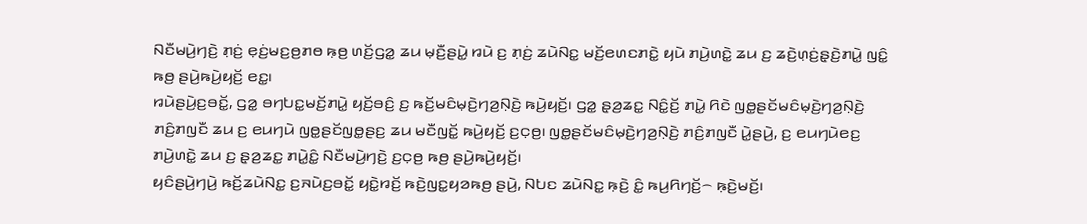ꤡꤢꤪꤗꤣꤧ꤬ꤚꤢꤧ꤬ ꤊ꤫ꤢꤦ꤬ ꤕ꤫ꤢꤦ꤬ꤗꤢ꤬ꤥ꤬ꤊꤥ ꤒ꤫ꤥ꤬ ꤛꤢꤩ꤬ꤞꤤ꤭ ꤘꤣ ꤗ꤫ꤢꤪ꤬ꤔꤣꤧ꤭ ꤙꤣꤧ ꤢ꤬ ꤊ꤫ꤢꤦ꤬ ꤘꤣꤧꤡꤢ꤭ ꤗꤢꤩ꤬ꤕꤛꤢꤊꤢꤧ꤭ ꤟꤣꤧ ꤊꤣꤧ꤬ꤛꤢꤧ꤭ ꤘꤣ ꤢ꤬ ꤘꤢꤧ꤬ꤛ꤫ꤢꤦ꤬ꤔ꤫ꤢꤧ꤬ꤊꤣꤧ꤭ ꤜꤢꤨ꤭ ꤒꤥ꤬ ꤔꤣꤧ꤬ꤒꤣꤧ꤬ꤟꤢꤩ꤬ ꤕꤢ꤭꤯
ꤙꤣꤧꤔꤣꤧ꤬ꤢ꤬ꤋꤢꤩ꤭, ꤞꤤ꤭ ꤋꤚꤝꤢ꤭ꤗꤢꤩ꤬ꤊꤣꤧ꤭ ꤟꤢꤩ꤬ꤋꤢꤨ꤬ ꤢ꤬ ꤒꤢꤩ꤬ꤗꤢꤨꤗ꤫ꤢꤧ꤬ꤚꤤ꤬ꤡ꤫ꤢꤧ꤬ ꤒꤣꤧ꤬ꤟꤢꤩ꤬꤯ ꤞꤤ꤭ ꤔ꤫ꤤ꤬ꤘꤢ꤭ ꤡꤢꤨ꤭ꤢꤩ꤬ ꤊꤣꤧ꤭ ꤖꤢꤧ ꤜꤥ꤭ꤔꤢꤩꤗꤢꤨꤗ꤫ꤢꤧ꤬ꤚꤤ꤬ꤡ꤫ꤢꤧ꤬ ꤊꤢꤨ꤬ꤊꤜꤢꤪ ꤘꤣ ꤢ꤬ ꤕꤣꤚꤣꤧ ꤜꤥ꤭ꤔꤢꤩꤜꤥ꤭ꤔꤢ꤬ ꤘꤣ ꤗꤢꤪꤜꤢꤩ꤭ ꤒꤣꤧ꤬ꤟꤢꤩ꤬ ꤢ꤬ꤍ꤫ꤥ꤬꤯ ꤜꤥ꤭ꤔꤢꤩꤗꤢꤨꤗ꤫ꤢꤧ꤬ꤚꤤ꤬ꤡ꤫ꤢꤧ꤬ ꤊꤢꤨ꤬ꤊꤜꤢꤪ ꤣꤧ꤭ꤔꤣꤧ꤬, ꤢ꤬ ꤕꤣꤚꤣꤧꤕꤢ꤬ ꤊꤣꤧ꤬ꤛꤢꤧ꤭ ꤘꤣ ꤢ꤬ ꤔ꤫ꤤ꤬ꤘꤢ꤭ ꤊꤣꤧ꤭ꤢꤨ꤭ ꤡꤢꤪꤗꤣꤧ꤬ꤚꤢꤧ꤬ ꤢ꤬ꤍ꤫ꤥ꤬ ꤒꤥ꤬ ꤔꤣꤧ꤬ꤒꤣꤧ꤬ꤟꤢꤩ꤬꤯
ꤟꤢꤨꤔꤣꤧ꤬ꤚꤣꤧ꤬ ꤒꤢꤩ꤬ꤘꤣꤧꤡꤢ꤭ ꤢ꤬ꤏꤣꤧꤢ꤬ꤋꤢꤩ꤭ ꤟꤢꤧ꤭ꤙꤢꤩ꤬ ꤒꤢꤧ꤬ꤜꤢ꤭ꤟꤤꤒꤥ꤬ ꤔꤣꤧ꤬, ꤡꤝꤢ ꤘꤣꤧꤡꤢ꤭ ꤒ꤫ꤢꤧ꤬ ꤢꤨ꤭ ꤒꤣ꤬ꤖꤚꤢꤩ꤬꤮ ꤒ꤫ꤢꤧ꤬ꤗꤢꤩ꤬꤯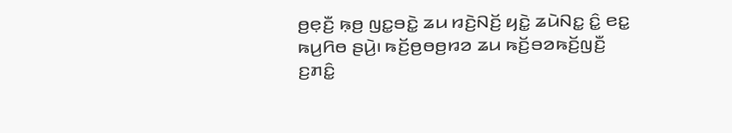ꤥ꤬ꤕ꤫ꤢꤪ꤬ ꤒ꤫ꤥ꤬ ꤜꤢ꤭ꤋꤢꤧ꤭ ꤘꤣ ꤙꤢꤧ꤬ꤡꤢꤩ꤬ ꤟꤢꤧ꤭ ꤘꤣꤧꤡꤢ꤭ ꤢꤨ꤭ ꤕꤢ꤭ ꤒꤣ꤬ꤖꤥ ꤔꤣꤧ꤬꤯ ꤒꤢꤩ꤬ꤥ꤬ꤥꤥ꤬ꤙꤤ ꤘꤣ ꤒꤢꤩ꤬ꤋꤤꤒꤢꤩ꤬ꤜꤢꤪ꤬ ꤢ꤬ꤊꤢꤨ꤭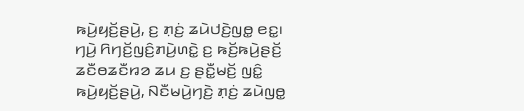ꤒꤣꤧ꤬ꤟꤢꤩ꤬ꤔꤣꤧ꤬, ꤢ꤬ ꤊ꤫ꤢꤦ꤬ ꤘꤣꤧꤓꤢꤧ꤬ꤜꤥ꤭ ꤕꤢ꤭꤯ ꤚꤣꤧ꤬ ꤖꤚꤢꤩ꤬ꤜꤢꤨ꤬ꤊꤣꤧ꤬ꤛꤢꤧ꤭ ꤢ꤬ ꤒꤢꤩ꤬ꤒꤣꤧ꤬ꤔꤢꤩ꤬ ꤘꤢꤪꤥꤘꤢꤪꤙꤤ ꤘꤣ ꤢ꤬ ꤔꤢꤪ꤭ꤗꤢꤩ꤬ ꤜꤢꤨ꤭ ꤒꤣꤧ꤬ꤟꤢꤩ꤬ꤔꤣꤧ꤬, ꤡꤢꤪꤗꤣꤧ꤬ꤚꤢꤧ꤬ ꤊ꤫ꤢꤦ꤬ ꤘꤣꤧꤜꤥ꤭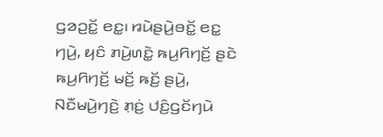ꤞꤤꤑꤢꤩ꤭ ꤕꤢ꤭꤯ ꤙꤣꤧꤔꤣꤧ꤬ꤋꤢꤩ꤭ ꤕꤢ꤭ ꤚꤣꤧ꤬, ꤟꤢꤨ ꤊꤣꤧ꤬ꤛꤢꤧ꤭ ꤒꤣ꤬ꤖꤚꤢꤩ꤬ ꤔꤢꤧ ꤒꤣ꤬ꤖꤚꤢꤩ꤬ ꤗꤢꤩ꤬ ꤒꤢꤩ꤬ ꤔꤣꤧ꤬, ꤡꤢꤪꤗꤣꤧ꤬ꤚꤢꤧ꤬ ꤊ꤫ꤢꤦ꤬ ꤓꤢꤨ꤬ꤞꤢꤩꤚꤣꤧ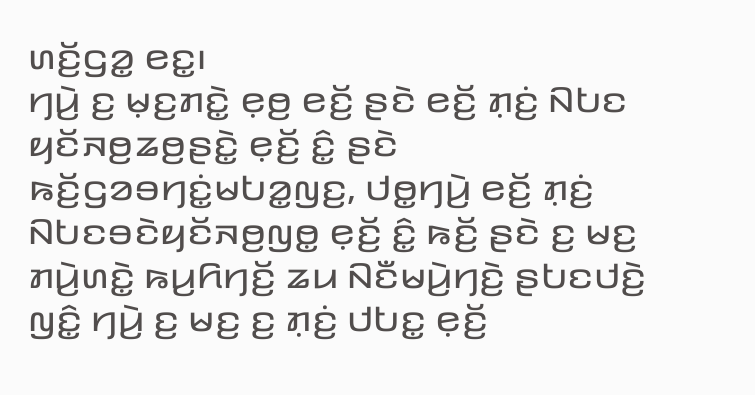ꤛꤢꤩ꤬ꤞꤤ꤭ ꤕꤢ꤭꤯
ꤚꤣꤧ꤬ ꤢ꤬ ꤗ꤫ꤢ꤬ꤊꤢꤧ꤭ ꤕ꤫ꤥ꤬ ꤕꤢꤩ꤬ ꤔꤢꤧ ꤕꤢꤩ꤬ ꤊ꤫ꤢꤦ꤬ ꤡꤝꤢ ꤟꤢꤩꤏꤥ꤬ꤘꤥ꤬ꤔꤢꤧ꤭ ꤕ꤫ꤢꤩ꤬ ꤢꤨ꤭ ꤔꤢꤧ ꤒꤢꤩ꤬ꤞꤤꤋꤚꤢꤦ꤭ꤗꤝꤤ꤭ꤜꤢ꤬, ꤓꤥ꤭ꤚꤣꤧ꤬ ꤕꤢꤩ꤬ ꤊ꤫ꤢꤦ꤬ ꤡꤝꤢꤋꤢꤧꤟꤢꤩꤏꤥ꤬ꤜꤥ꤭ ꤕ꤫ꤢꤩ꤬ ꤢꤨ꤭ ꤒꤢꤩ꤬ ꤔꤢꤧ ꤢ꤬ ꤗꤢ꤬ ꤊꤣꤧ꤬ꤛꤢꤧ꤭ ꤒꤣ꤬ꤖꤚꤢꤩ꤬ ꤘꤣ ꤡꤢꤪꤗꤣꤧ꤬ꤚꤢꤧ꤬ ꤔꤝꤢꤓꤢꤧ꤬ ꤜꤢꤨ꤭ ꤚꤣꤧ꤬ ꤢ꤬ ꤗꤢ꤬ ꤢ꤬ ꤊ꤫ꤢꤦ꤬ ꤓꤝꤢ꤭ ꤕ꤫ꤢꤩ꤬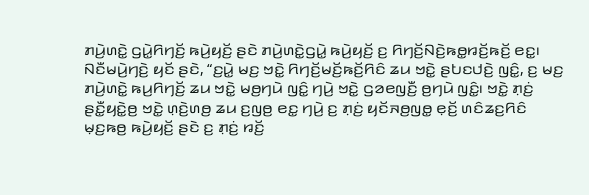ꤊꤣꤧ꤬ꤛꤢꤧ꤭ ꤞꤣꤧ꤭ꤖꤚꤢꤩ꤬ ꤒꤣꤧ꤬ꤟꤢꤩ꤬ ꤔꤢꤧ ꤊꤣꤧ꤬ꤛꤢꤧ꤭ꤞꤣꤧ꤭ ꤒꤣꤧ꤬ꤟꤢꤩ꤬ ꤢ꤬ ꤖꤚꤢꤩ꤬ꤡꤢꤧ꤬ꤒꤥ꤭ꤙꤢꤩ꤬ꤒꤢꤩ꤬ ꤕꤢ꤭꤯
ꤡꤢꤪꤗꤣꤧ꤬ꤚꤢꤧ꤬ ꤟꤢꤩ ꤔꤢꤧ, “ꤢ꤬ꤣꤧ꤭ ꤗꤢ꤬ ꤠꤢꤧ꤭ ꤖꤚꤢꤩ꤬ꤗꤢꤩ꤬ꤒꤢꤩ꤬ꤖꤢꤨ ꤘꤣ ꤠꤢꤧ꤭ ꤔꤝꤢꤓꤢꤧ꤬ ꤜꤢꤨ꤭, ꤢ꤬ ꤗꤢ꤬ ꤊꤣꤧ꤬ꤛꤢꤧ꤭ ꤒꤣ꤬ꤖꤚꤢꤩ꤬ ꤘꤣ ꤠꤢꤧ꤭ ꤗꤥ꤬ꤚꤣꤧ ꤜꤢꤨ꤭ ꤚꤣꤧ꤬ ꤠꤢꤧ꤭ ꤞꤤꤕꤜꤢꤪ꤬ ꤥ꤬ꤚꤣꤧ ꤜꤢꤨ꤭꤯ ꤠꤢꤧ꤭ ꤊ꤫ꤢꤦ꤬ ꤔꤢꤪ꤭ꤟꤢꤧ꤭ꤥ꤬ ꤠꤢꤧ꤭ ꤛ꤫ꤢꤧ꤬ꤛꤥ꤬ ꤘꤣ ꤢ꤬ꤜꤥ꤬ ꤕꤢ꤭ ꤚꤣꤧ꤬ ꤢ꤬ ꤊ꤫ꤢꤦ꤬ ꤟꤢꤩꤏꤥ꤬ꤜꤥ꤭ ꤕ꤫ꤢꤩ꤬ ꤛꤢꤨꤘꤢ꤬ꤖꤢꤨ ꤗ꤫ꤢ꤬ꤒꤥ꤬ ꤒꤣꤧ꤬ꤟꤢꤩ꤬ ꤔꤢꤧ ꤢ꤬ ꤊ꤫ꤢꤦ꤬ ꤙꤢꤩ꤬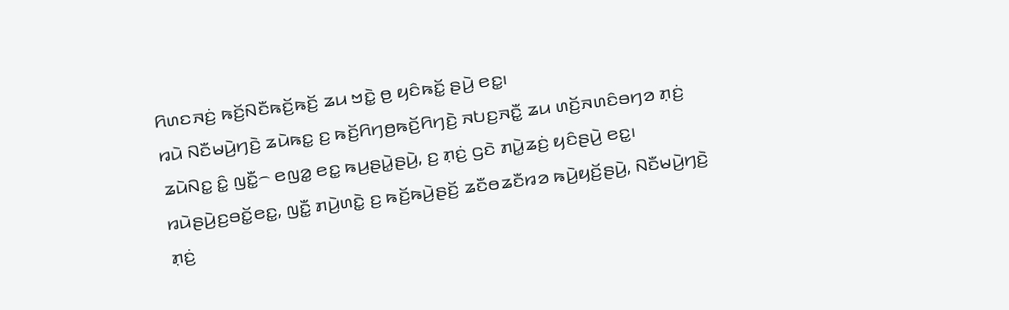ꤖꤛꤢꤏꤢꤦ꤬ ꤒꤢꤩ꤬ꤡꤢꤪꤒꤢꤩ꤬ꤒꤢꤩ꤬ ꤘꤣ ꤠꤢꤧ꤭ ꤥ꤬ ꤟꤢꤨꤒꤢꤩ꤭ ꤔꤣꤧ꤬ ꤕꤢ꤭꤯
ꤙꤣꤧ ꤡꤢꤪꤗꤣꤧ꤬ꤚꤢꤧ꤬ ꤘꤣꤧꤒꤢ꤭ ꤢ꤬ ꤒꤢꤩ꤬ꤖꤚꤥ꤬ꤒꤢꤩ꤬ꤖꤚꤢꤧ꤬ ꤏꤝꤢ꤬ꤏꤢꤪ꤭ ꤘꤣ ꤛꤢꤩ꤬ꤏꤛꤢꤨꤋꤚꤤ ꤊ꤫ꤢꤦ꤬ ꤘꤣꤧꤡꤢ꤭ ꤢꤨ꤭ ꤜꤢꤪ꤭꤮ ꤕꤜꤤ꤭ ꤕꤢ꤭ ꤒꤣ꤬ꤔꤣꤧ꤭ꤔꤣꤧ꤬, ꤢ꤬ ꤊ꤫ꤢꤦ꤬ ꤞꤢꤧ ꤊꤣꤧ꤭ꤘꤢꤦ꤬ ꤟꤢꤨꤔꤣꤧ꤬ ꤕꤢ꤭꤯ ꤙꤣꤧꤔꤣꤧ꤬ꤢ꤬ꤋꤢꤩ꤭ꤕꤢ꤭, ꤜꤢꤪ꤭ ꤊꤣꤧ꤬ꤛꤢꤧ꤭ ꤢ꤬ ꤒꤢꤩ꤬ꤒꤣꤧ꤬ꤔꤢꤩ꤬ ꤘꤢꤪꤥꤘꤢꤪꤙꤤ ꤒꤣꤧ꤬ꤟꤢꤩ꤬ꤔꤣꤧ꤬, ꤡꤢꤪꤗꤣꤧ꤬ꤚꤢꤧ꤬ ꤊ꤫ꤢꤦ꤬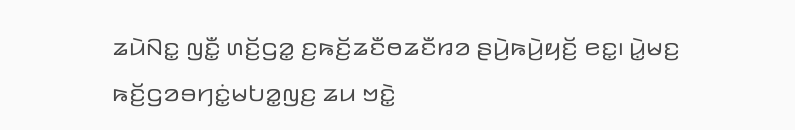ꤘꤣꤧꤡꤢ꤭ ꤜꤢꤪ꤭ ꤛꤢꤩ꤬ꤞꤤ꤭ ꤢ꤬ꤒꤢꤩ꤬ꤘꤢꤪꤥꤘꤢꤪꤙꤤ ꤔꤣꤧ꤬ꤒꤣꤧ꤬ꤟꤢꤩ꤬ ꤕꤢ꤭꤯ ꤣꤧ꤭ꤗꤢ꤬ ꤒꤢꤩ꤬ꤞꤤꤋꤚꤢꤦ꤭ꤗꤝꤤ꤭ꤜꤢ꤬ ꤘꤣ ꤠꤢꤧ꤭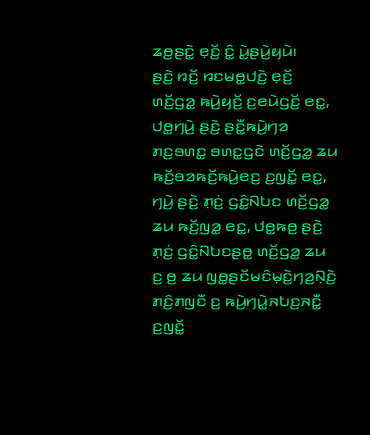ꤘꤥ꤬ꤔꤢꤧ꤭ ꤕ꤫ꤢꤩ꤬ ꤢꤨ꤭ ꤣꤧ꤭ꤔꤣꤧ꤬ꤟꤣꤧ꤯
ꤔꤢꤧ꤬ ꤙꤢꤩ꤬ ꤙꤢꤗꤥ꤭ꤓꤢꤧ꤬ ꤕ꤫ꤢꤩ꤬ ꤛꤢꤩ꤬ꤞꤤ꤭ ꤒꤣꤧ꤬ꤟꤢꤩ꤬ ꤢ꤬ꤕꤣꤧꤞꤢꤩ꤬ ꤕꤢ꤭, ꤓꤥ꤭ꤚꤣꤧ꤬ ꤔꤢꤧ꤬ ꤔꤢꤪ꤭ꤒꤣꤧ꤬ꤚꤤ ꤊꤢ꤬ꤋꤛꤢ꤭ ꤋꤛꤢ꤭ꤞꤢꤧ ꤛꤢꤩ꤬ꤞꤤ꤭ ꤘꤣ ꤒꤢꤩ꤬ꤋꤤꤒꤢꤩ꤬ꤒꤣꤧ꤬ꤕꤢ꤬ ꤢ꤬ꤜꤢꤩ꤭ ꤕꤢ꤭, ꤚꤣꤧ꤬ ꤔꤢꤧ꤬ ꤊ꤫ꤢꤦ꤬ ꤞꤢꤨ꤭ꤡꤝꤢ ꤛꤢꤩ꤬ꤞꤤ꤭ ꤘꤣ ꤒꤢꤩ꤬ꤜꤤ꤭ ꤕꤢ꤭, ꤓꤥ꤭ꤒꤥ꤬ ꤔꤢꤧ꤬ ꤊ꤫ꤢꤦ꤬ ꤞꤢꤨ꤭ꤡꤝꤢꤔꤥ꤭ ꤛꤢꤩ꤬ꤞꤤ꤭ ꤘꤣ ꤢ꤬ ꤥ꤬ ꤘꤣ ꤜꤥ꤭ꤔꤢꤩꤗꤢꤨꤗ꤫ꤢꤧ꤬ꤚꤤ꤬ꤡ꤫ꤢꤧ꤬ ꤊꤢꤨ꤬ꤊꤜꤢꤪ ꤢ꤬ ꤒꤣꤧ꤬ꤚꤣꤧ꤭ꤏꤝꤢ꤬ꤏꤢꤪ꤭ ꤢ꤬ꤜꤢꤩ꤭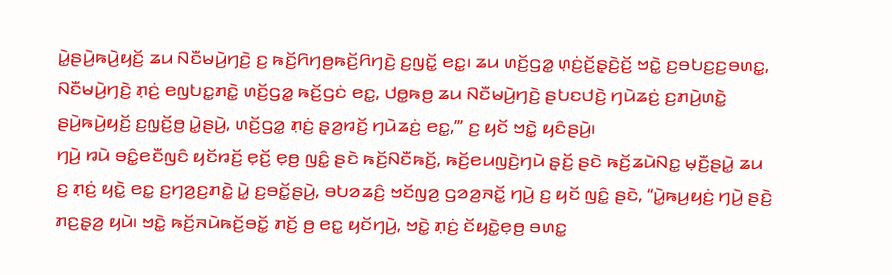ꤣꤧ꤭ꤔꤣꤧ꤬ꤒꤣꤧ꤬ꤟꤢꤩ꤬ ꤘꤣ ꤡꤢꤪꤗꤣꤧ꤬ꤚꤢꤧ꤬ ꤢ꤬ ꤒꤢꤩ꤬ꤖꤚꤥ꤬ꤒꤢꤩ꤬ꤖꤚꤢꤧ꤬ ꤢ꤬ꤜꤢꤩ꤭ ꤕꤢ꤭꤯ ꤘꤣ ꤛꤢꤩ꤬ꤞꤤ꤭ ꤛ꤫ꤢꤦ꤬ꤢꤩ꤬ꤔ꤫ꤢꤧ꤬ꤢꤩ꤬ ꤠꤢꤧ꤭ ꤢ꤬ꤋꤝꤢ꤬ꤢ꤬ꤋꤛꤢ꤭, ꤡꤢꤪꤗꤣꤧ꤬ꤚꤢꤧ꤬ ꤊ꤫ꤢꤦ꤬ ꤕꤜꤝꤢ꤭ꤊꤢꤧ꤭ ꤛꤢꤩ꤬ꤞꤤ꤭ ꤒꤢꤩ꤬ꤞꤢꤦ ꤕꤢ꤭, ꤓꤥ꤭ꤒꤥ꤬ ꤘꤣ ꤡꤢꤪꤗꤣꤧ꤬ꤚꤢꤧ꤬ ꤔꤝꤢꤓꤢꤧ꤬ ꤚꤣꤧꤘꤢꤦ꤬ ꤢ꤬ꤊꤣꤧ꤬ꤛꤢꤧ꤭ ꤔꤣꤧ꤬ꤒꤣꤧ꤬ꤟꤢꤩ꤬ ꤢ꤬ꤜ꤫ꤢꤩ꤬ꤥ꤬ ꤣꤧ꤭ꤔꤣꤧ꤬, ꤛꤢꤩ꤬ꤞꤤ꤭ ꤊ꤫ꤢꤦ꤬ ꤔ꤫ꤤ꤬ꤙꤢꤩ꤬ ꤚꤣꤧꤘꤢꤦ꤬ ꤕꤢ꤭,’” ꤢ꤬ ꤟꤢꤩ ꤠꤢꤧ꤭ ꤟꤢꤨꤔꤣꤧ꤬꤯
ꤚꤣꤧ꤬ ꤙꤣꤧ ꤋꤢꤨ꤭ꤕꤢꤪꤜꤢꤨ ꤟꤢꤩꤙꤢꤩ꤬ ꤕ꤫ꤢꤩ꤬ ꤕ꤫ꤥ꤬ ꤜꤢꤨ꤭ ꤔꤢꤧ ꤒꤢꤩ꤬ꤡꤢꤪꤒꤢꤩ꤬, ꤒꤢꤩ꤬ꤕꤣꤜꤢꤧ꤬ꤚꤣꤧ ꤔ꤫ꤢꤩ꤬ ꤔꤢꤧ ꤒꤢꤩ꤬ꤘꤣꤧꤡꤢ꤭ ꤗ꤫ꤢꤪ꤬ꤔꤣꤧ꤭ ꤘꤣ ꤢ꤬ ꤊ꤫ꤢꤦ꤬ ꤟꤢꤧ꤭ ꤕꤢ꤭ ꤢ꤬ꤚꤤ꤬ꤢ꤬ꤊꤢꤧ꤭ ꤣꤧ꤭ ꤢ꤬ꤋꤢꤩ꤭ꤔꤣꤧ꤬, ꤋꤝꤤꤘꤢꤨ꤬ ꤠꤢꤩꤜꤤ꤬ ꤞꤤꤤ꤬ꤏꤢꤩ꤭ ꤚꤣꤧ꤬ ꤢ꤬ ꤟꤢꤩ ꤜꤢꤨ꤭ ꤔꤢꤧ, “ꤣꤧ꤭ꤒꤣ꤬ꤟꤢꤦ꤬ ꤚꤣꤧ꤬ ꤔꤢꤧ꤬ ꤊꤢ꤬ꤔ꤫ꤤ꤬ ꤟꤣꤧ꤯ ꤠꤢꤧ꤭ ꤒꤢꤩ꤬ꤏꤣꤧꤒꤢꤩ꤬ꤋꤢꤩ꤭ ꤊꤢꤩ꤬ ꤥ꤬ ꤕꤢ꤭ ꤟꤢꤩꤚꤣꤧ꤬, ꤠꤢꤧ꤭ ꤊ꤫ꤢꤦ꤬ ꤢꤩꤟꤢꤧ꤭ꤕ꤫ꤥ꤬ ꤋꤛꤢ꤭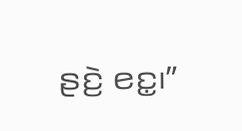ꤔꤢꤧ꤬ ꤕꤢ꤭꤯”